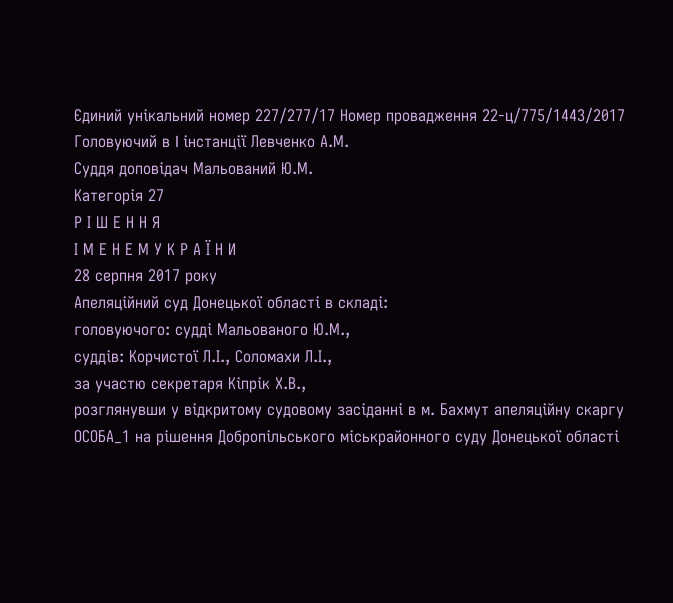Єдиний унікальний номер 227/277/17 Номер провадження 22-ц/775/1443/2017
Головуючий в I інстанції Левченко А.М.
Суддя доповідач Мальований Ю.М.
Категорія 27
Р І Ш Е Н Н Я
І М Е Н Е М У К Р А Ї Н И
28 серпня 2017 року
Апеляційний суд Донецької області в складі:
головуючого: судді Мальованого Ю.М.,
суддів: Корчистої Л.І., Соломахи Л.І.,
за участю секретаря Кіпрік Х.В.,
розглянувши у відкритому судовому засіданні в м. Бахмут апеляційну скаргу ОСОБА_1 на рішення Добропільського міськрайонного суду Донецької області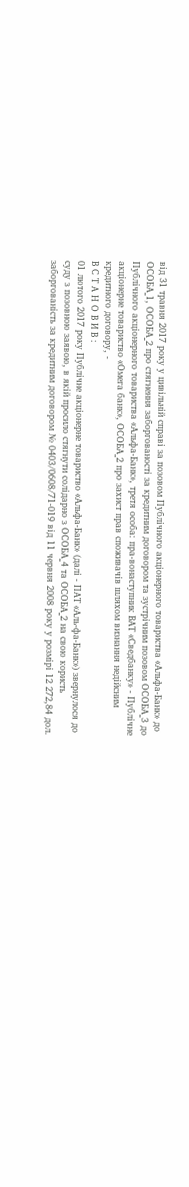від 31 травня 2017 року у цивільній справі за позовом Публічного акціонерного товариства «Альфа-Банк» до ОСОБА_1, ОСОБА_2 про стягнення заборгованості за кредитним договором та зустрічним позовом ОСОБА_3 до Публічного акціонерного товариства «Альфа-Банк», третя особа: пра-вонаступник ВАТ «Сведбанку» - Публічне акціонерне товариство «Омега банк», ОСОБА_2 про захист прав споживачів шляхом визнання недійсним кредитного договору, -
В С Т А Н О В И В :
01 лютого 2017 року Публічне акціонерне товариство «Альфа-Банк» (далі - ПАТ «Аль-фа-Банк») звернулося до суду з позовною заявою, в якій просило стягнути солідарно з ОСОБА_4 та ОСОБА_2 на свою користь заборгованість за кредитним договором № 0403/0608/71-019 від 11 червня 2008 року у розмірі 12 272,84 дол.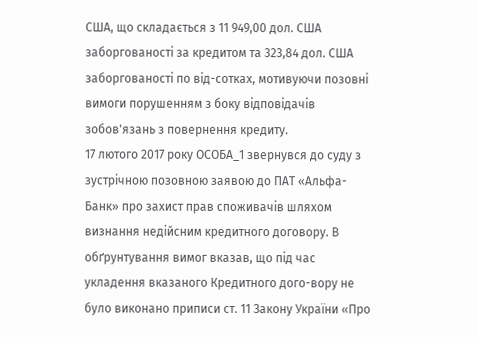США, що складається з 11 949,00 дол. США заборгованості за кредитом та 323,84 дол. США заборгованості по від-сотках, мотивуючи позовні вимоги порушенням з боку відповідачів зобов'язань з повернення кредиту.
17 лютого 2017 року ОСОБА_1 звернувся до суду з зустрічною позовною заявою до ПАТ «Альфа-Банк» про захист прав споживачів шляхом визнання недійсним кредитного договору. В обґрунтування вимог вказав, що під час укладення вказаного Кредитного дого-вору не було виконано приписи ст. 11 Закону України «Про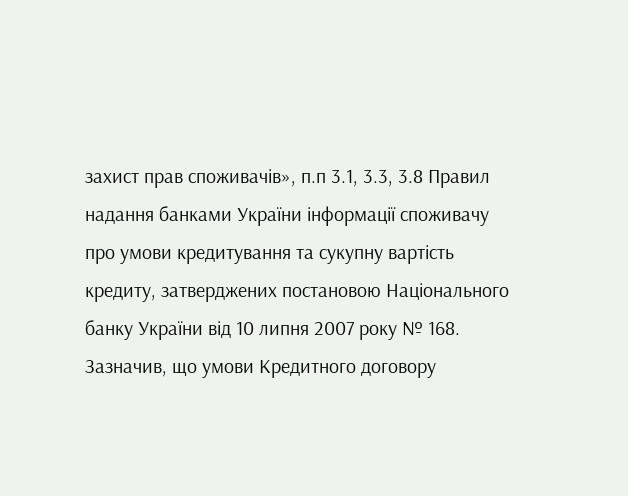захист прав споживачів», п.п 3.1, 3.3, 3.8 Правил надання банками України інформації споживачу про умови кредитування та сукупну вартість кредиту, затверджених постановою Національного банку України від 10 липня 2007 року № 168. Зазначив, що умови Кредитного договору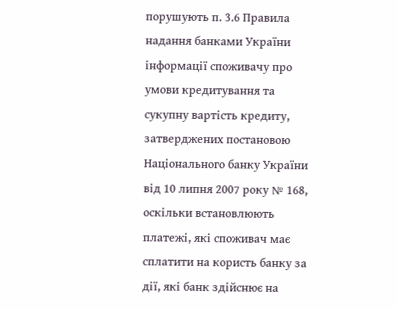порушують п. 3.6 Правила надання банками України інформації споживачу про умови кредитування та сукупну вартість кредиту, затверджених постановою Національного банку України від 10 липня 2007 року № 168, оскільки встановлюють платежі, які споживач має сплатити на користь банку за дії, які банк здійснює на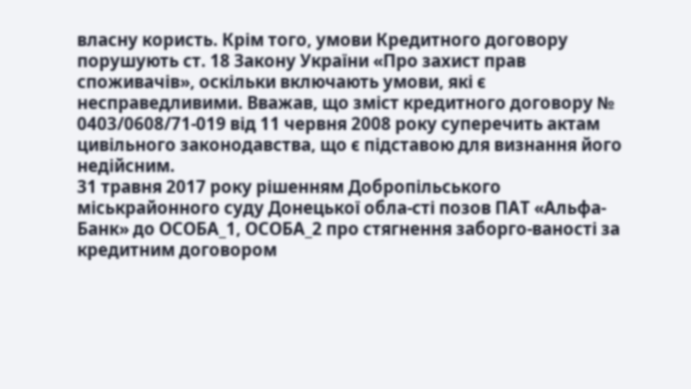власну користь. Крім того, умови Кредитного договору порушують ст. 18 Закону України «Про захист прав споживачів», оскільки включають умови, які є несправедливими. Вважав, що зміст кредитного договору № 0403/0608/71-019 від 11 червня 2008 року суперечить актам цивільного законодавства, що є підставою для визнання його недійсним.
31 травня 2017 року рішенням Добропільського міськрайонного суду Донецької обла-сті позов ПАТ «Альфа-Банк» до ОСОБА_1, ОСОБА_2 про стягнення заборго-ваності за кредитним договором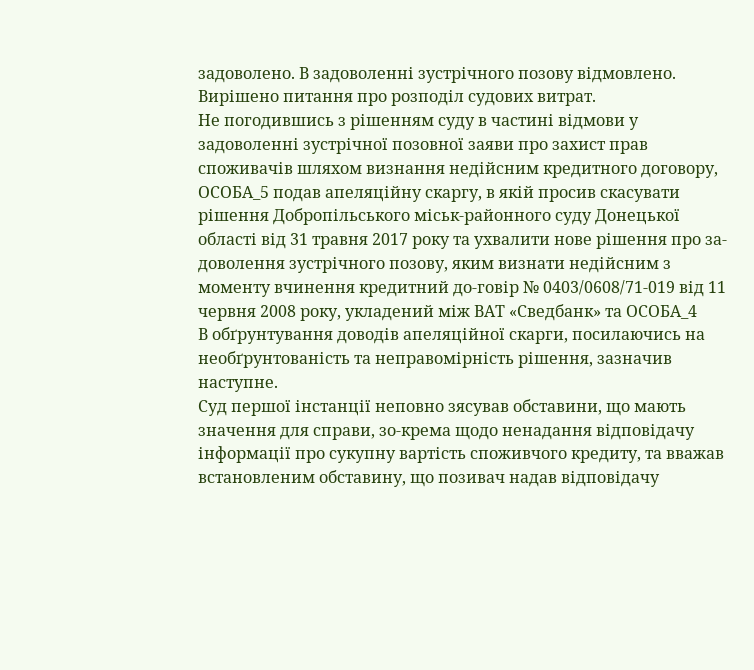задоволено. В задоволенні зустрічного позову відмовлено. Вирішено питання про розподіл судових витрат.
Не погодившись з рішенням суду в частині відмови у задоволенні зустрічної позовної заяви про захист прав споживачів шляхом визнання недійсним кредитного договору, ОСОБА_5 подав апеляційну скаргу, в якій просив скасувати рішення Добропільського міськ-районного суду Донецької області від 31 травня 2017 року та ухвалити нове рішення про за-доволення зустрічного позову, яким визнати недійсним з моменту вчинення кредитний до-говір № 0403/0608/71-019 від 11 червня 2008 року, укладений між ВАТ «Сведбанк» та ОСОБА_4
В обґрунтування доводів апеляційної скарги, посилаючись на необґрунтованість та неправомірність рішення, зазначив наступне.
Суд першої інстанції неповно зясував обставини, що мають значення для справи, зо-крема щодо ненадання відповідачу інформації про сукупну вартість споживчого кредиту, та вважав встановленим обставину, що позивач надав відповідачу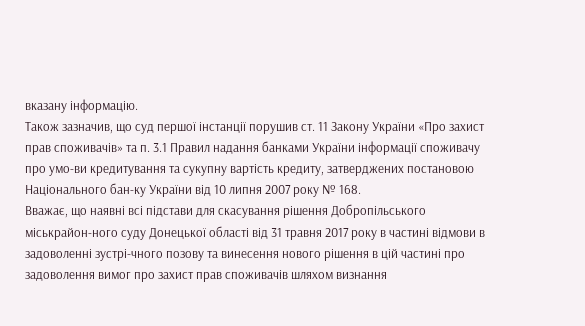вказану інформацію.
Також зазначив, що суд першої інстанції порушив ст. 11 Закону України «Про захист прав споживачів» та п. 3.1 Правил надання банками України інформації споживачу про умо-ви кредитування та сукупну вартість кредиту, затверджених постановою Національного бан-ку України від 10 липня 2007 року № 168.
Вважає, що наявні всі підстави для скасування рішення Добропільського міськрайон-ного суду Донецької області від 31 травня 2017 року в частині відмови в задоволенні зустрі-чного позову та винесення нового рішення в цій частині про задоволення вимог про захист прав споживачів шляхом визнання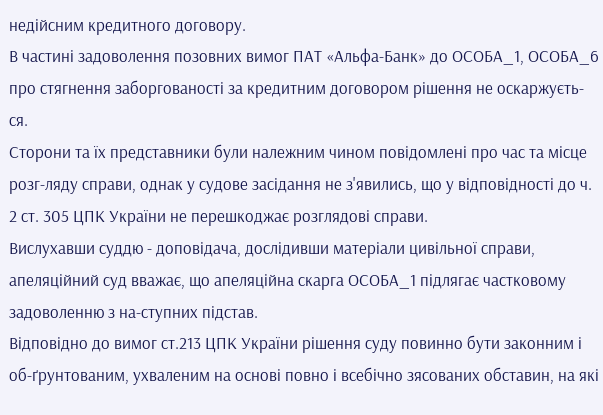недійсним кредитного договору.
В частині задоволення позовних вимог ПАТ «Альфа-Банк» до ОСОБА_1, ОСОБА_6 про стягнення заборгованості за кредитним договором рішення не оскаржуєть-ся.
Сторони та їх представники були належним чином повідомлені про час та місце розг-ляду справи, однак у судове засідання не з'явились, що у відповідності до ч. 2 ст. 305 ЦПК України не перешкоджає розглядові справи.
Вислухавши суддю - доповідача, дослідивши матеріали цивільної справи, апеляційний суд вважає, що апеляційна скарга ОСОБА_1 підлягає частковому задоволенню з на-ступних підстав.
Відповідно до вимог ст.213 ЦПК України рішення суду повинно бути законним і об-ґрунтованим, ухваленим на основі повно і всебічно зясованих обставин, на які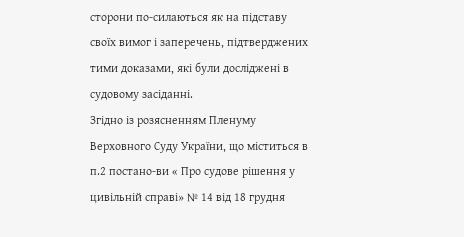сторони по-силаються як на підставу своїх вимог і заперечень, підтверджених тими доказами, які були досліджені в судовому засіданні.
Згідно із розясненням Пленуму Верховного Суду України, що міститься в п.2 постано-ви « Про судове рішення у цивільній справі» № 14 від 18 грудня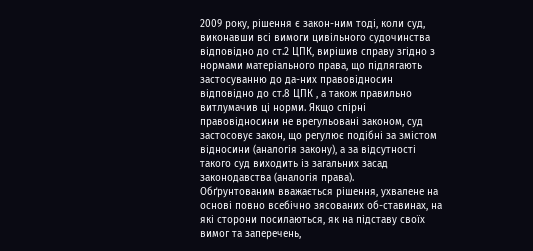2009 року, рішення є закон-ним тоді, коли суд, виконавши всі вимоги цивільного судочинства відповідно до ст.2 ЦПК, вирішив справу згідно з нормами матеріального права, що підлягають застосуванню до да-них правовідносин відповідно до ст.8 ЦПК , а також правильно витлумачив ці норми. Якщо спірні правовідносини не врегульовані законом, суд застосовує закон, що регулює подібні за змістом відносини (аналогія закону), а за відсутності такого суд виходить із загальних засад законодавства (аналогія права).
Обґрунтованим вважається рішення, ухвалене на основі повно всебічно зясованих об-ставинах, на які сторони посилаються, як на підставу своїх вимог та заперечень,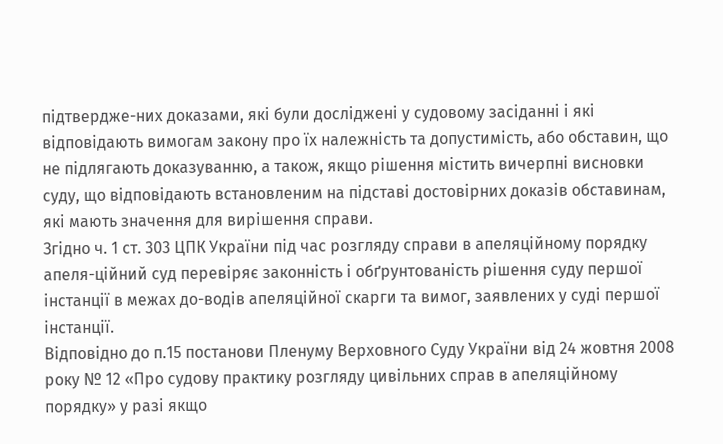підтвердже-них доказами, які були досліджені у судовому засіданні і які відповідають вимогам закону про їх належність та допустимість, або обставин, що не підлягають доказуванню, а також, якщо рішення містить вичерпні висновки суду, що відповідають встановленим на підставі достовірних доказів обставинам, які мають значення для вирішення справи.
Згідно ч. 1 ст. 303 ЦПК України під час розгляду справи в апеляційному порядку апеля-ційний суд перевіряє законність і обґрунтованість рішення суду першої інстанції в межах до-водів апеляційної скарги та вимог, заявлених у суді першої інстанції.
Відповідно до п.15 постанови Пленуму Верховного Суду України від 24 жовтня 2008 року № 12 «Про судову практику розгляду цивільних справ в апеляційному порядку» у разі якщо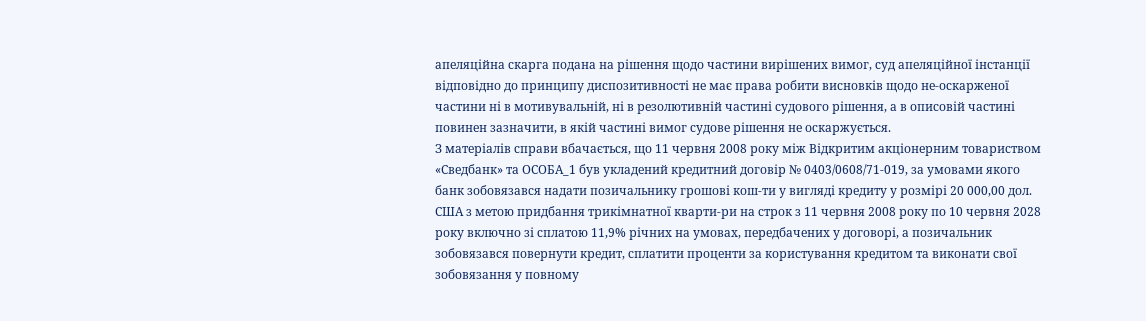апеляційна скарга подана на рішення щодо частини вирішених вимог, суд апеляційної інстанції відповідно до принципу диспозитивності не має права робити висновків щодо не-оскарженої частини ні в мотивувальній, ні в резолютивній частині судового рішення, а в описовій частині повинен зазначити, в якій частині вимог судове рішення не оскаржується.
З матеріалів справи вбачається, що 11 червня 2008 року між Відкритим акціонерним товариством «Сведбанк» та ОСОБА_1 був укладений кредитний договір № 0403/0608/71-019, за умовами якого банк зобовязався надати позичальнику грошові кош-ти у вигляді кредиту у розмірі 20 000,00 дол. США з метою придбання трикімнатної кварти-ри на строк з 11 червня 2008 року по 10 червня 2028 року включно зі сплатою 11,9% річних на умовах, передбачених у договорі, а позичальник зобовязався повернути кредит, сплатити проценти за користування кредитом та виконати свої зобовязання у повному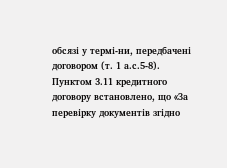обсязі у термі-ни, передбачені договором (т. 1 а.с.5-8).
Пунктом 3.11 кредитного договору встановлено, що «За перевірку документів згідно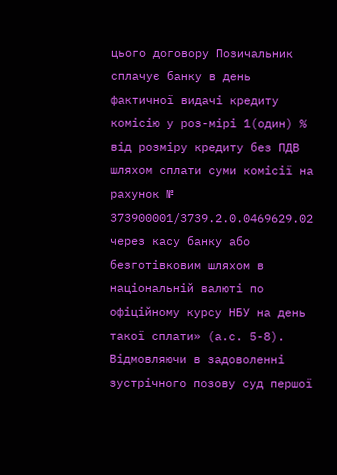цього договору Позичальник сплачує банку в день фактичної видачі кредиту комісію у роз-мірі 1(один) % від розміру кредиту без ПДВ шляхом сплати суми комісії на рахунок № 373900001/3739.2.0.0469629.02 через касу банку або безготівковим шляхом в національній валюті по офіційному курсу НБУ на день такої сплати» (а.с. 5-8).
Відмовляючи в задоволенні зустрічного позову суд першої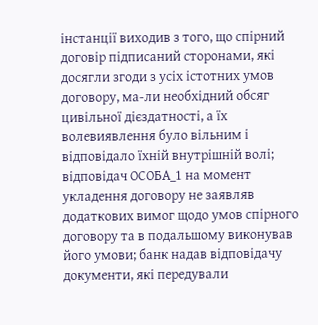інстанції виходив з того, що спірний договір підписаний сторонами, які досягли згоди з усіх істотних умов договору, ма-ли необхідний обсяг цивільної дієздатності, а їх волевиявлення було вільним і відповідало їхній внутрішній волі; відповідач ОСОБА_1 на момент укладення договору не заявляв додаткових вимог щодо умов спірного договору та в подальшому виконував його умови; банк надав відповідачу документи, які передували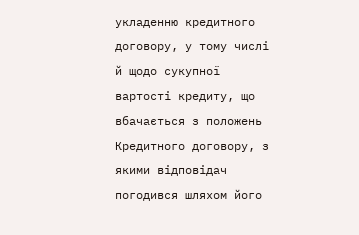укладенню кредитного договору, у тому числі й щодо сукупної вартості кредиту, що вбачається з положень Кредитного договору, з якими відповідач погодився шляхом його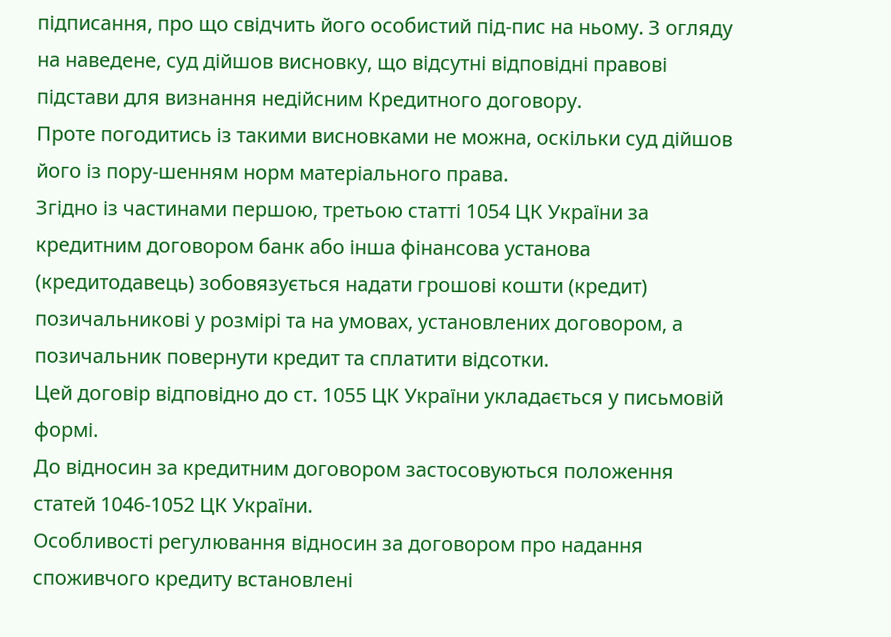підписання, про що свідчить його особистий під-пис на ньому. З огляду на наведене, суд дійшов висновку, що відсутні відповідні правові підстави для визнання недійсним Кредитного договору.
Проте погодитись із такими висновками не можна, оскільки суд дійшов його із пору-шенням норм матеріального права.
Згідно із частинами першою, третьою статті 1054 ЦК України за кредитним договором банк або інша фінансова установа (кредитодавець) зобовязується надати грошові кошти (кредит) позичальникові у розмірі та на умовах, установлених договором, а позичальник повернути кредит та сплатити відсотки.
Цей договір відповідно до ст. 1055 ЦК України укладається у письмовій формі.
До відносин за кредитним договором застосовуються положення статей 1046-1052 ЦК України.
Особливості регулювання відносин за договором про надання споживчого кредиту встановлені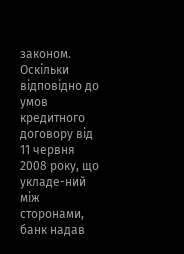законом.
Оскільки відповідно до умов кредитного договору від 11 червня 2008 року, що укладе-ний між сторонами, банк надав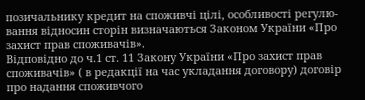позичальнику кредит на споживчі цілі, особливості регулю-вання відносин сторін визначаються Законом України «Про захист прав споживачів».
Відповідно до ч.1 ст. 11 Закону України «Про захист прав споживачів» ( в редакції на час укладання договору) договір про надання споживчого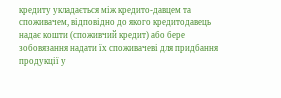кредиту укладається між кредито-давцем та споживачем, відповідно до якого кредитодавець надає кошти (споживчий кредит) або бере зобовязання надати їх споживачеві для придбання продукції у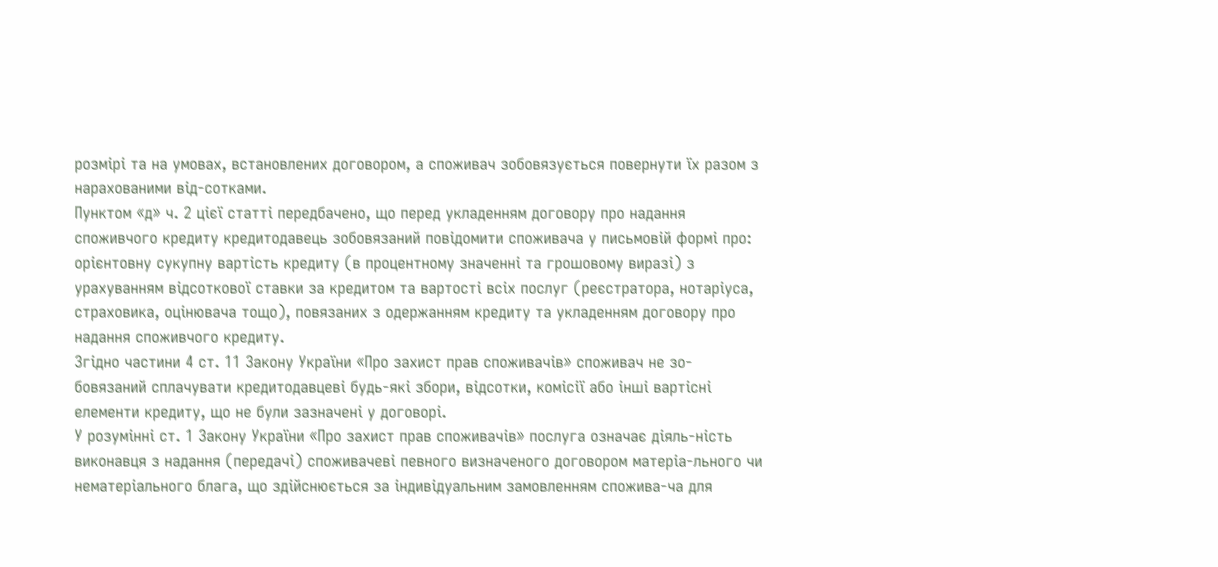розмірі та на умовах, встановлених договором, а споживач зобовязується повернути їх разом з нарахованими від-сотками.
Пунктом «д» ч. 2 цієї статті передбачено, що перед укладенням договору про надання споживчого кредиту кредитодавець зобовязаний повідомити споживача у письмовій формі про: орієнтовну сукупну вартість кредиту (в процентному значенні та грошовому виразі) з урахуванням відсоткової ставки за кредитом та вартості всіх послуг (реєстратора, нотаріуса, страховика, оцінювача тощо), повязаних з одержанням кредиту та укладенням договору про надання споживчого кредиту.
Згідно частини 4 ст. 11 Закону України «Про захист прав споживачів» споживач не зо-бовязаний сплачувати кредитодавцеві будь-які збори, відсотки, комісії або інші вартісні елементи кредиту, що не були зазначені у договорі.
У розумінні ст. 1 Закону України «Про захист прав споживачів» послуга означає діяль-ність виконавця з надання (передачі) споживачеві певного визначеного договором матеріа-льного чи нематеріального блага, що здійснюється за індивідуальним замовленням спожива-ча для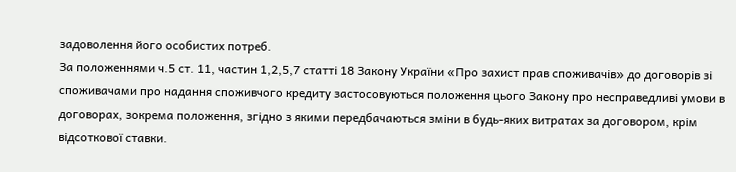задоволення його особистих потреб.
За положеннями ч.5 ст. 11, частин 1,2,5,7 статті 18 Закону України «Про захист прав споживачів» до договорів зі споживачами про надання споживчого кредиту застосовуються положення цього Закону про несправедливі умови в договорах, зокрема положення, згідно з якими передбачаються зміни в будь-яких витратах за договором, крім відсоткової ставки.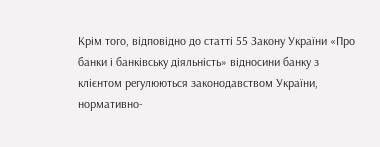Крім того, відповідно до статті 55 Закону України «Про банки і банківську діяльність» відносини банку з клієнтом регулюються законодавством України, нормативно-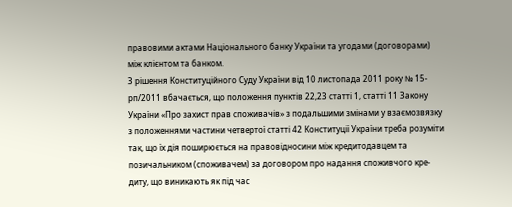правовими актами Національного банку України та угодами (договорами) між клієнтом та банком.
З рішення Конституційного Суду України від 10 листопада 2011 року № 15-рп/2011 вбачається, що положення пунктів 22,23 статті 1, статті 11 Закону України «Про захист прав споживачів» з подальшими змінами у взаємозвязку з положеннями частини четвертої статті 42 Конституції України треба розуміти так, що їх дія поширюється на правовідносини між кредитодавцем та позичальником (споживачем) за договором про надання споживчого кре-диту, що виникають як під час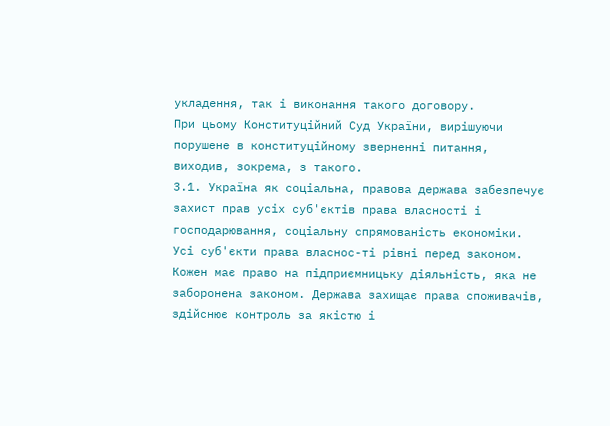укладення, так і виконання такого договору.
При цьому Конституційний Суд України, вирішуючи порушене в конституційному зверненні питання, виходив, зокрема, з такого.
3.1. Україна як соціальна, правова держава забезпечує захист прав усіх суб'єктів права власності і господарювання, соціальну спрямованість економіки. Усі суб'єкти права власнос-ті рівні перед законом. Кожен має право на підприємницьку діяльність, яка не заборонена законом. Держава захищає права споживачів, здійснює контроль за якістю і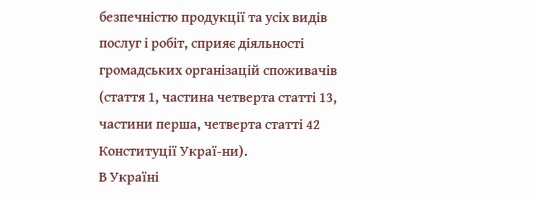безпечністю продукції та усіх видів послуг і робіт, сприяє діяльності громадських організацій споживачів (стаття 1, частина четверта статті 13, частини перша, четверта статті 42 Конституції Украї-ни).
В Україні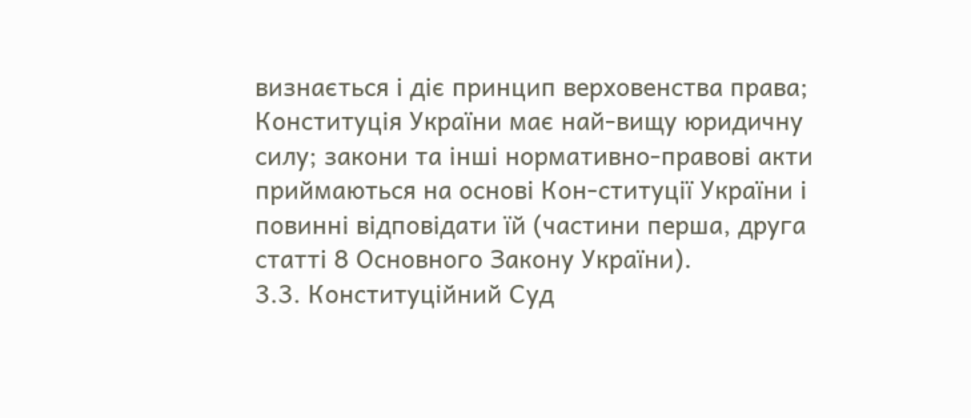визнається і діє принцип верховенства права; Конституція України має най-вищу юридичну силу; закони та інші нормативно-правові акти приймаються на основі Кон-ституції України і повинні відповідати їй (частини перша, друга статті 8 Основного Закону України).
3.3. Конституційний Суд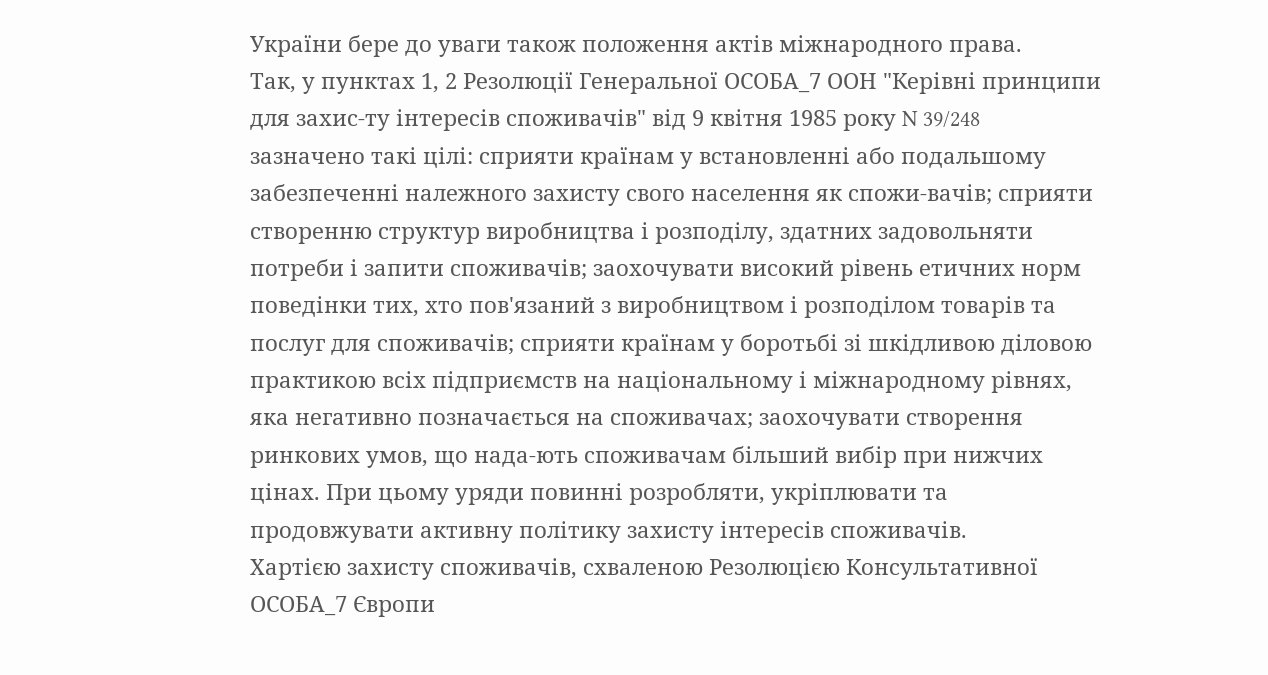України бере до уваги також положення актів міжнародного права.
Так, у пунктах 1, 2 Резолюції Генеральної ОСОБА_7 ООН "Керівні принципи для захис-ту інтересів споживачів" від 9 квітня 1985 року N 39/248 зазначено такі цілі: сприяти країнам у встановленні або подальшому забезпеченні належного захисту свого населення як спожи-вачів; сприяти створенню структур виробництва і розподілу, здатних задовольняти потреби і запити споживачів; заохочувати високий рівень етичних норм поведінки тих, хто пов'язаний з виробництвом і розподілом товарів та послуг для споживачів; сприяти країнам у боротьбі зі шкідливою діловою практикою всіх підприємств на національному і міжнародному рівнях, яка негативно позначається на споживачах; заохочувати створення ринкових умов, що нада-ють споживачам більший вибір при нижчих цінах. При цьому уряди повинні розробляти, укріплювати та продовжувати активну політику захисту інтересів споживачів.
Хартією захисту споживачів, схваленою Резолюцією Консультативної ОСОБА_7 Європи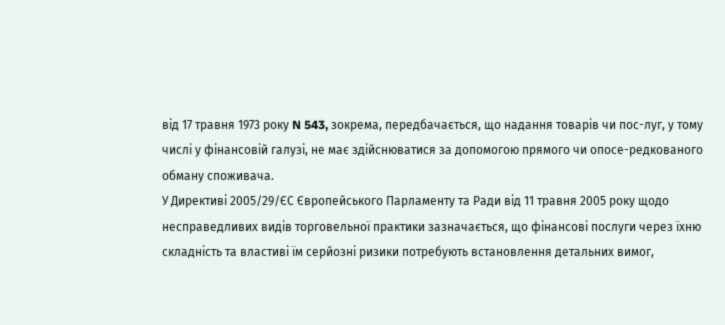від 17 травня 1973 року N 543, зокрема, передбачається, що надання товарів чи пос-луг, у тому числі у фінансовій галузі, не має здійснюватися за допомогою прямого чи опосе-редкованого обману споживача.
У Директиві 2005/29/ЄС Європейського Парламенту та Ради від 11 травня 2005 року щодо несправедливих видів торговельної практики зазначається, що фінансові послуги через їхню складність та властиві їм серйозні ризики потребують встановлення детальних вимог,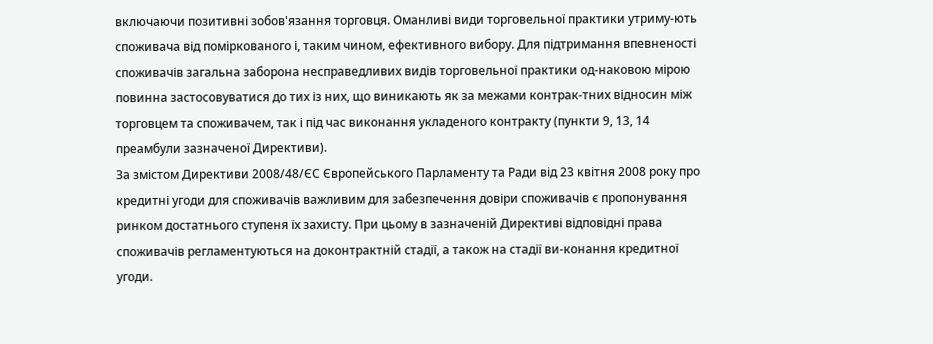включаючи позитивні зобов'язання торговця. Оманливі види торговельної практики утриму-ють споживача від поміркованого і, таким чином, ефективного вибору. Для підтримання впевненості споживачів загальна заборона несправедливих видів торговельної практики од-наковою мірою повинна застосовуватися до тих із них, що виникають як за межами контрак-тних відносин між торговцем та споживачем, так і під час виконання укладеного контракту (пункти 9, 13, 14 преамбули зазначеної Директиви).
За змістом Директиви 2008/48/ЄС Європейського Парламенту та Ради від 23 квітня 2008 року про кредитні угоди для споживачів важливим для забезпечення довіри споживачів є пропонування ринком достатнього ступеня їх захисту. При цьому в зазначеній Директиві відповідні права споживачів регламентуються на доконтрактній стадії, а також на стадії ви-конання кредитної угоди.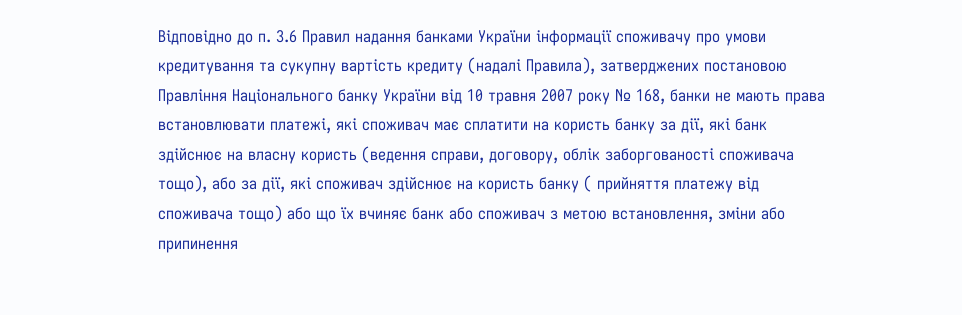Відповідно до п. 3.6 Правил надання банками України інформації споживачу про умови кредитування та сукупну вартість кредиту (надалі Правила), затверджених постановою Правління Національного банку України від 10 травня 2007 року № 168, банки не мають права встановлювати платежі, які споживач має сплатити на користь банку за дії, які банк здійснює на власну користь (ведення справи, договору, облік заборгованості споживача тощо), або за дії, які споживач здійснює на користь банку ( прийняття платежу від споживача тощо) або що їх вчиняє банк або споживач з метою встановлення, зміни або припинення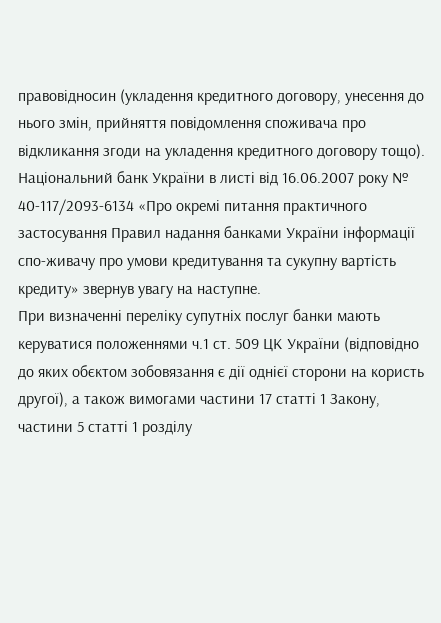правовідносин (укладення кредитного договору, унесення до нього змін, прийняття повідомлення споживача про відкликання згоди на укладення кредитного договору тощо).
Національний банк України в листі від 16.06.2007 року № 40-117/2093-6134 «Про окремі питання практичного застосування Правил надання банками України інформації спо-живачу про умови кредитування та сукупну вартість кредиту» звернув увагу на наступне.
При визначенні переліку супутніх послуг банки мають керуватися положеннями ч.1 ст. 509 ЦК України (відповідно до яких обєктом зобовязання є дії однієї сторони на користь другої), а також вимогами частини 17 статті 1 Закону, частини 5 статті 1 розділу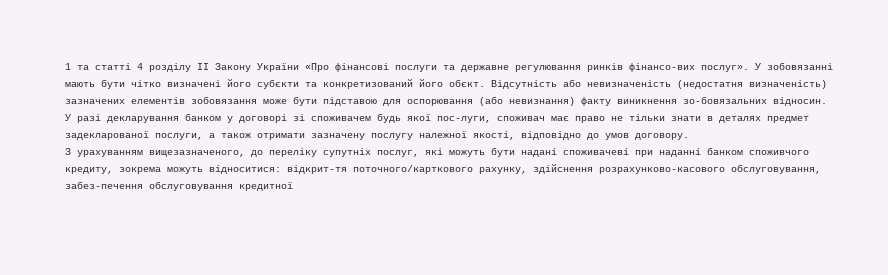1 та статті 4 розділу ІІ Закону України «Про фінансові послуги та державне регулювання ринків фінансо-вих послуг». У зобовязанні мають бути чітко визначені його субєкти та конкретизований його обєкт. Відсутність або невизначеність (недостатня визначеність) зазначених елементів зобовязання може бути підставою для оспорювання (або невизнання) факту виникнення зо-бовязальних відносин. У разі декларування банком у договорі зі споживачем будь якої пос-луги, споживач має право не тільки знати в деталях предмет задекларованої послуги, а також отримати зазначену послугу належної якості, відповідно до умов договору.
З урахуванням вищезазначеного, до переліку супутніх послуг, які можуть бути надані споживачеві при наданні банком споживчого кредиту, зокрема можуть відноситися: відкрит-тя поточного/карткового рахунку, здійснення розрахунково-касового обслуговування, забез-печення обслуговування кредитної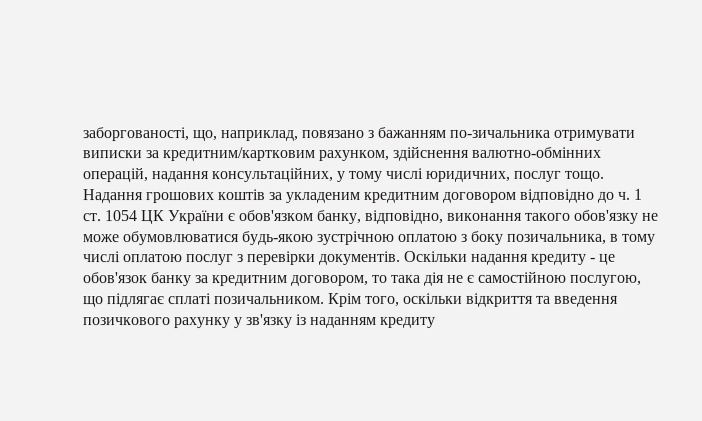заборгованості, що, наприклад, повязано з бажанням по-зичальника отримувати виписки за кредитним/картковим рахунком, здійснення валютно-обмінних операцій, надання консультаційних, у тому числі юридичних, послуг тощо.
Надання грошових коштів за укладеним кредитним договором відповідно до ч. 1 ст. 1054 ЦК України є обов'язком банку, відповідно, виконання такого обов'язку не може обумовлюватися будь-якою зустрічною оплатою з боку позичальника, в тому числі оплатою послуг з перевірки документів. Оскільки надання кредиту - це обов'язок банку за кредитним договором, то така дія не є самостійною послугою, що підлягає сплаті позичальником. Крім того, оскільки відкриття та введення позичкового рахунку у зв'язку із наданням кредиту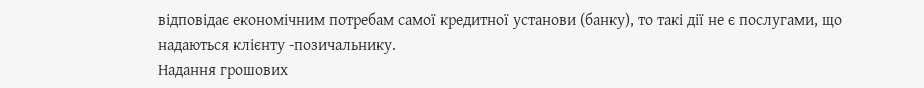відповідає економічним потребам самої кредитної установи (банку), то такі дії не є послугами, що надаються клієнту -позичальнику.
Надання грошових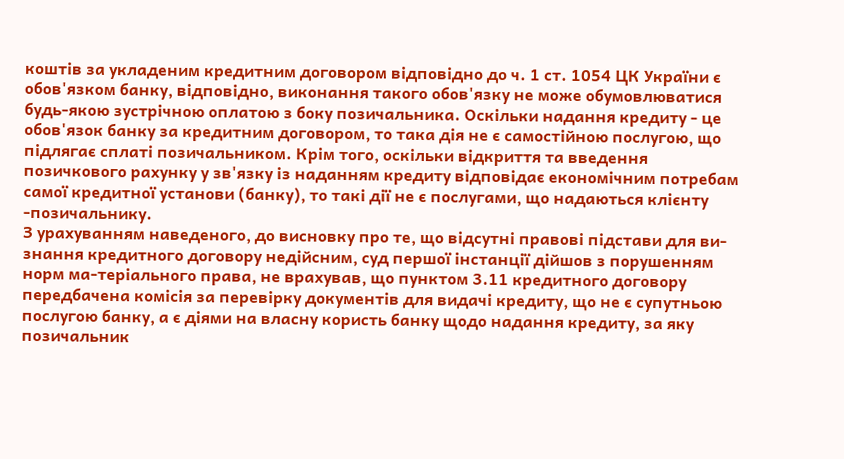коштів за укладеним кредитним договором відповідно до ч. 1 ст. 1054 ЦК України є обов'язком банку, відповідно, виконання такого обов'язку не може обумовлюватися будь-якою зустрічною оплатою з боку позичальника. Оскільки надання кредиту - це обов'язок банку за кредитним договором, то така дія не є самостійною послугою, що підлягає сплаті позичальником. Крім того, оскільки відкриття та введення позичкового рахунку у зв'язку із наданням кредиту відповідає економічним потребам самої кредитної установи (банку), то такі дії не є послугами, що надаються клієнту -позичальнику.
З урахуванням наведеного, до висновку про те, що відсутні правові підстави для ви-знання кредитного договору недійсним, суд першої інстанції дійшов з порушенням норм ма-теріального права, не врахував, що пунктом 3.11 кредитного договору передбачена комісія за перевірку документів для видачі кредиту, що не є супутньою послугою банку, а є діями на власну користь банку щодо надання кредиту, за яку позичальник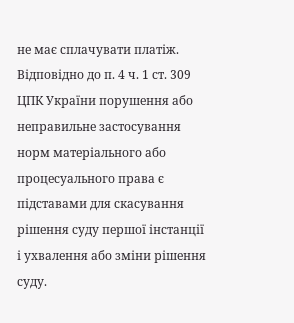не має сплачувати платіж.
Відповідно до п. 4 ч. 1 ст. 309 ЦПК України порушення або неправильне застосування норм матеріального або процесуального права є підставами для скасування рішення суду першої інстанції і ухвалення або зміни рішення суду.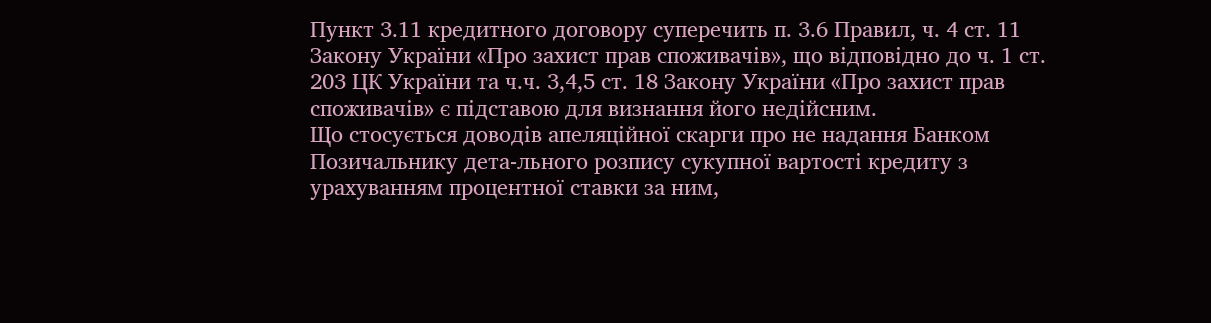Пункт 3.11 кредитного договору суперечить п. 3.6 Правил, ч. 4 ст. 11 Закону України «Про захист прав споживачів», що відповідно до ч. 1 ст. 203 ЦК України та ч.ч. 3,4,5 ст. 18 Закону України «Про захист прав споживачів» є підставою для визнання його недійсним.
Що стосується доводів апеляційної скарги про не надання Банком Позичальнику дета-льного розпису сукупної вартості кредиту з урахуванням процентної ставки за ним,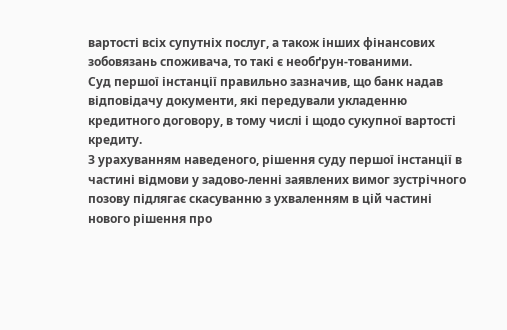вартості всіх супутніх послуг, а також інших фінансових зобовязань споживача, то такі є необґрун-тованими.
Суд першої інстанції правильно зазначив, що банк надав відповідачу документи, які передували укладенню кредитного договору, в тому числі і щодо сукупної вартості кредиту.
З урахуванням наведеного, рішення суду першої інстанції в частині відмови у задово-ленні заявлених вимог зустрічного позову підлягає скасуванню з ухваленням в цій частині нового рішення про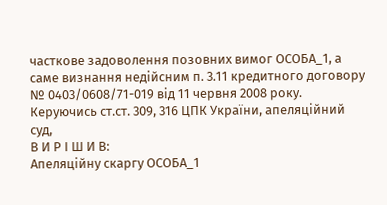часткове задоволення позовних вимог ОСОБА_1, а саме визнання недійсним п. 3.11 кредитного договору № 0403/0608/71-019 від 11 червня 2008 року.
Керуючись ст.ст. 309, 316 ЦПК України, апеляційний суд,
В И Р І Ш И В:
Апеляційну скаргу ОСОБА_1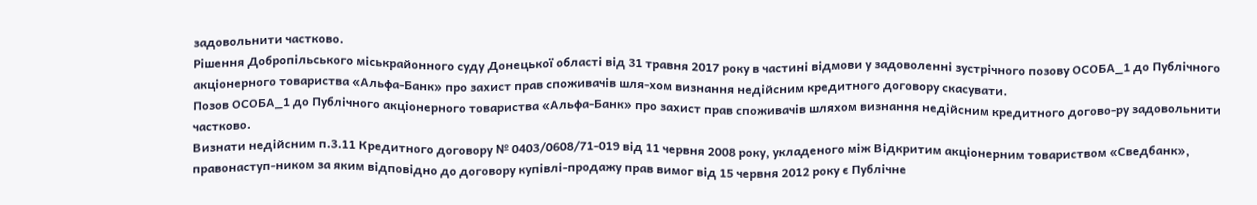задовольнити частково.
Рішення Добропільського міськрайонного суду Донецької області від 31 травня 2017 року в частині відмови у задоволенні зустрічного позову ОСОБА_1 до Публічного акціонерного товариства «Альфа-Банк» про захист прав споживачів шля-хом визнання недійсним кредитного договору скасувати.
Позов ОСОБА_1 до Публічного акціонерного товариства «Альфа-Банк» про захист прав споживачів шляхом визнання недійсним кредитного догово-ру задовольнити частково.
Визнати недійсним п.3.11 Кредитного договору № 0403/0608/71-019 від 11 червня 2008 року, укладеного між Відкритим акціонерним товариством «Сведбанк», правонаступ-ником за яким відповідно до договору купівлі-продажу прав вимог від 15 червня 2012 року є Публічне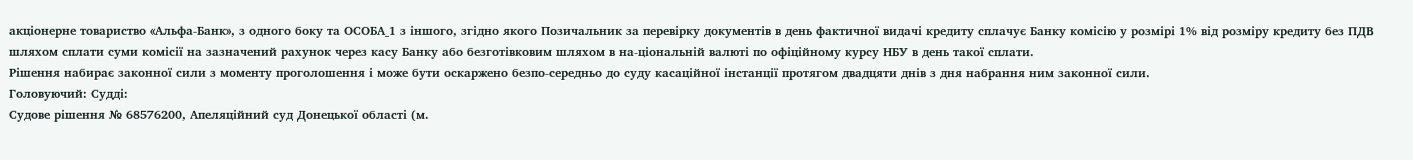акціонерне товариство «Альфа-Банк», з одного боку та ОСОБА_1 з іншого, згідно якого Позичальник за перевірку документів в день фактичної видачі кредиту сплачує Банку комісію у розмірі 1% від розміру кредиту без ПДВ шляхом сплати суми комісії на зазначений рахунок через касу Банку або безготівковим шляхом в на-ціональній валюті по офіційному курсу НБУ в день такої сплати.
Рішення набирає законної сили з моменту проголошення і може бути оскаржено безпо-середньо до суду касаційної інстанції протягом двадцяти днів з дня набрання ним законної сили.
Головуючий: Судді:
Судове рішення № 68576200, Апеляційний суд Донецької області (м.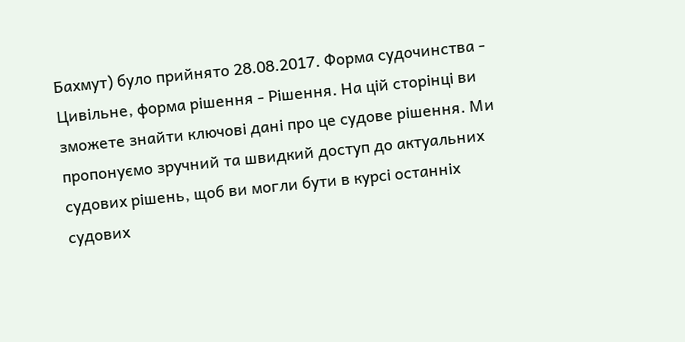Бахмут) було прийнято 28.08.2017. Форма судочинства - Цивільне, форма рішення - Рішення. На цій сторінці ви зможете знайти ключові дані про це судове рішення. Ми пропонуємо зручний та швидкий доступ до актуальних судових рішень, щоб ви могли бути в курсі останніх судових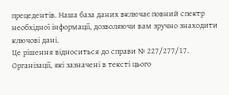прецедентів. Наша база даних включає повний спектр необхідної інформації, дозволяючи вам зручно знаходити ключові дані.
Це рішення відноситься до справи № 227/277/17. Організації, які зазначені в тексті цього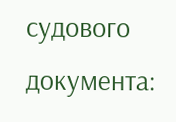судового документа: